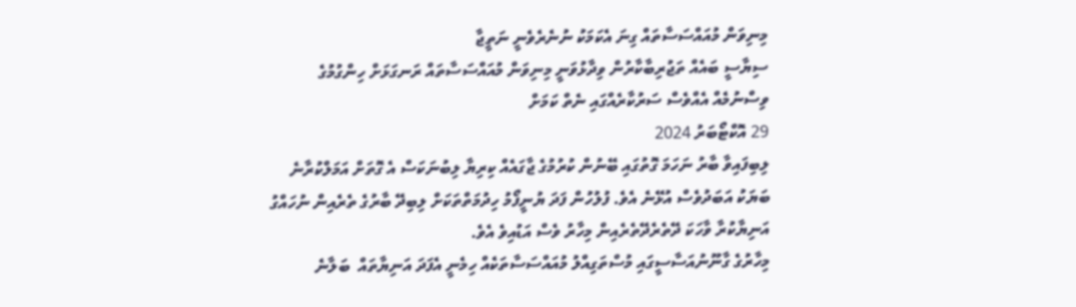މިނިވަން މުއައްސަސާތައް ގިނަ އެކަމަކު ނުނެރެވެނީ ނަތީޖާ
ސިޔާސީ ބައެއް ތަޖުރިބާކާރުން ވިދާޅުވަނީ މިނިވަން މުއައްސަސާތައް ރަނގަޅަށް ހިންގުމުގެ ވިސްނުމެއް އެއްވެސް ސަރުކާރެއްގައި ނެތް ކަމަށް
29 އޮކްޓޯބަރު 2024
ލިބިފައިވާ ބާރު ނަހަމަ ގޮތުގައި ބޭނުން ކުރުމުގެ ޖާގައެއް ކިރިޔާ ލިބުނަކަސް އެ ގޮތަށް އަމަލްކުރާނެ ބަޔަކު އަބަދުވެސް އުޅޭނެ އެވެ. ފުލުހުން ފަދަ ޔުނީފޯމު ހިދުމަތްތަކަށް ލިބިދޭ ބާރުގެ ތެރެއިން ނުހައްގު އަނިޔާކުރާ ވާހަކަ ދޭތެރެދޭތެރެއިން މިހާރު ވެސް އަޑުއިވެ އެވެ.
މިހާރުގެ ގާނޫނުއަސާސީގައި މުސްތަގިއްލު މުއައްސަސާތަކެއް ހިމެނީ އެފަދަ އަނިޔާތައް  ބަލާނެ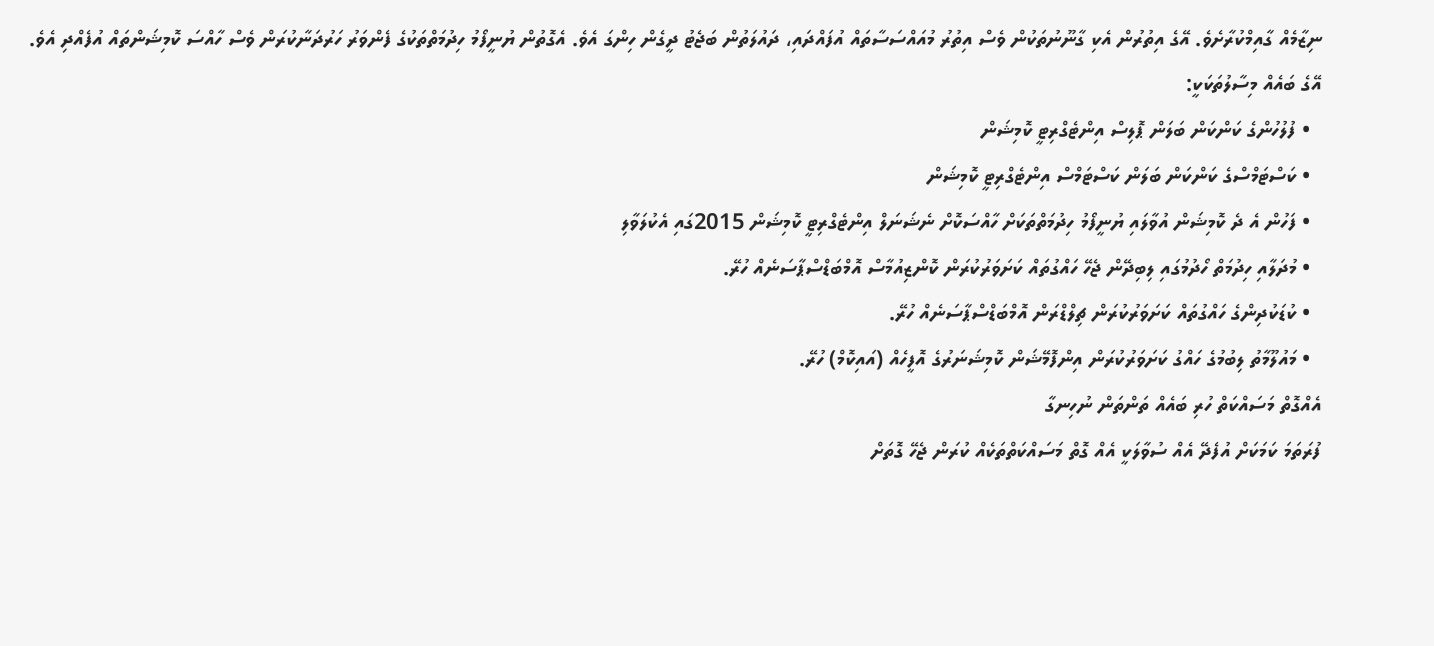ނިޒާމެއް ގާއިމްކުރާށެވެ. އޭގެ އިތުރުން އެކި ގާނޫނުތަކުން ވެސް އިތުރު މުއައްސަސާތައް އުފައްދައި، ދައުލަތުން ބަޖެޓު ދީގެން ހިންގަ އެވެ. އެގޮތުން ޔުނީފޯމު ހިދުމަތްތަކުގެ ފެންވަރު ހަރުދަނާކުރަން ވެސް ހާއްސަ ކޮމިޝަންތައް އުފެއްދި އެވެ.
އޭގެ ބައެއް މިސާލުތަކަކީ:
  • ފުލުހުންގެ ކަންކަން ބަލަން ޕޮލިސް އިންޓެގްރިޓީ ކޮމިޝަން
  • ކަސްޓަމްސްގެ ކަންކަން ބަލަން ކަސްޓަމްސް އިންޓެގްރިޓީ ކޮމިޝަން
  • ފަހުން އެ ދެ ކޮމިޝަން އުވާލައި ޔުނީފޯމު ހިދުމަތްތަކަށް ހާއްސަކޮށް ނެޝަނަލް އިންޓެގްރިޓީ ކޮމިޝަން 2015ގައި އެކުލަވާލި
  • މުދަލާއި ހިދުމަތް ހޯދުމުގައި ލިބިދޭން ޖެހޭ ހައްގުތައް ކަށަވަރުކުރަން ކޮންޒިއުމާސް އޮމްބަޑްސްޕާސަނެއް ހުރޭ.
  • ކުޑަކުދިންގެ ހައްގުތައް ކަށަވަރުކުރަން ޗިލްޑްރަން އޮމްބަޑްސްޕާސަނެއް ހުރޭ.
  • މައުލޫމާތު ލިބުމުގެ ހައްގު ކަށަވަރުކުރަން އިންފޮމޭޝަން ކޮމިޝަނަރުގެ އޮފީހެއް (އައިކޮމް) ހުރޭ.
އެއްގޮތް މަސައްކަތް ހުރި ބައެއް ތަންތަން ނުހިނގާ
ފުރަތަމަ ކަމަކަށް އުފެދޭ އެއް ސުވާލަކީ އެއް ގޮތް މަސައްކަތްތަކެއް ކުރަން ޖެހޭ ގޮތަށް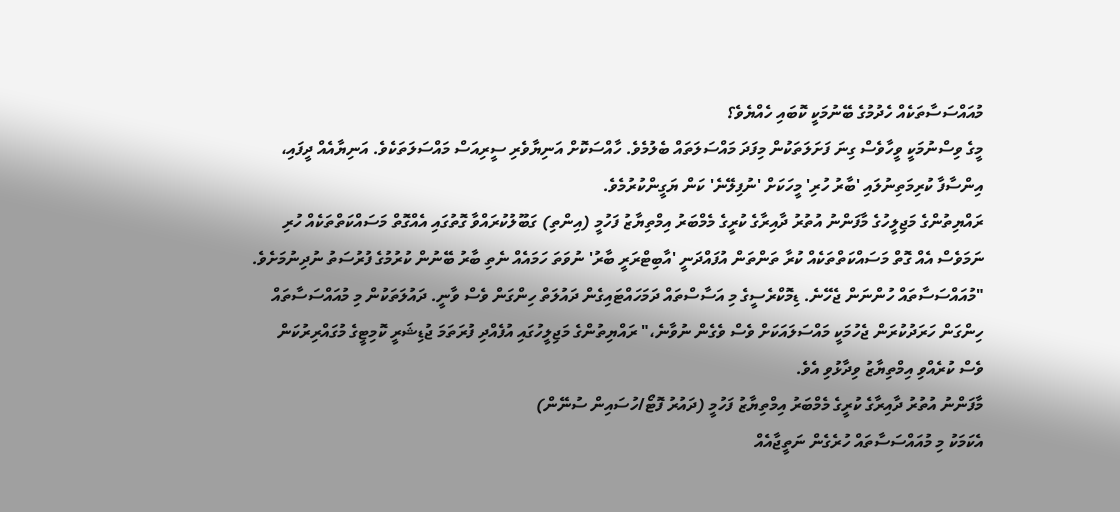މުއައްސަސާތަކެއް ހެދުމުގެ ބޭނުމަކީ ކޮބައި ހެއްޔެވެ؟
މީގެ ވިސްނުމަކީ ވީހާވެސް ގިނަ ފަށަލަތަކުން މިފަދަ މައްސަލަތައް ބެލުމެވެ. ހާއްސަކޮށް އަނިޔާވެރި ސީރިއަސް މައްސަލަތަކެވެ. އަނިޔާއެއް ދީފައި، އިންސާފާ ކުރިމަތިނުލައި 'ބާރު ހުރި' މީހަކަށް 'ނުފިލޭނެ' ކަން ޔަގީންކުރުމެވެ.
ރައްޔިތުންގެ މަޖިލީހުގެ މާފަންނު އުތުރު ދާއިރާގެ ކުރީގެ މެމްބަރު އިމްތިޔާޒު ފަހުމީ (އިންތި) ގަބޫލުކުރައްވާ ގޮތުގައި އެއްގޮތް މަސައްކަތްތަކެއް ހުރި ނަމަވެސް އެއް ގޮތް މަސައްކަތްތަކެއް ކުރާ ތަންތަން އުފައްދަނީ 'އާބިޓްރަރީ ބާރު' ނުވަތަ ހަމައެއް ނެތި ބާރު ބޭނުން ކުރުމުގެ ފުރުސަތު ނުދިނުމަށެވެ.
"މުއައްސަސާތައް ހުންނަން ޖެހޭނެ. ޑިމޮކްރެސީގެ މި އަސާސްތައް ދަމަހައްޓައިގެން ދައުލަތް ހިންގަން ވެސް ވާނީ. ދައުލަތަކުން މި މުއައްސަސާތައް ހިންގަން ހަރަދުކުރަން ޖެހުމަކީ މައްސަލައަކަށް ވެސް ވެގެން ނުވާނެ،" ރައްޔިތުންގެ މަޖިލީހުގައި އުފެއްދި ފުރަތަމަ ޖުޑިޝަރީ ކޮމިޓީގެ މުގައްރިރުކަން ވެސް ކުރެއްވި އިމްތިޔާޒު ވިދާޅުވި އެވެ.
މާފަންނު އުތުރު ދާއިރާގެ ކުރީގެ މެމްބަރު އިމްތިޔާޒު ފަހުމީ (ދައުރު ފޮޓޯ/ހުސައިން ސުނޭން)
އެކަމަކު މި މުއައްސަސާތައް ހުރެގެން ނަތީޖާއެއް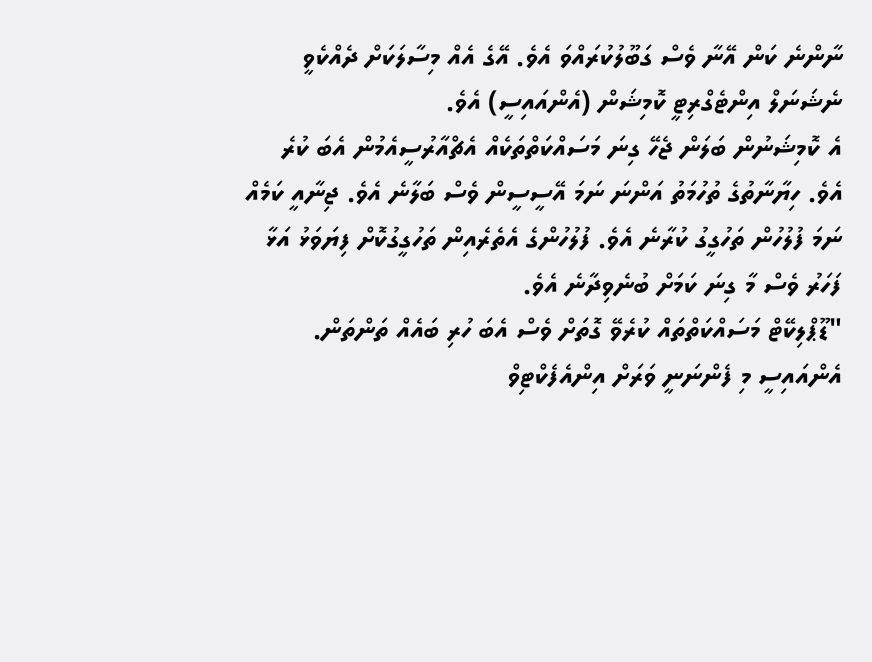ނާންނެ ކަން އޭނާ ވެސް ގަބޫލުކުރައްވަ އެވެ. އޭގެ އެއް މިސާލަކަށް ދެއްކެވީ ނެޝަނަލް އިންޓެގްރިޓީ ކޮމިޝަން (އެންއައިސީ) އެވެ.
އެ ކޮމިޝަނުން ބަލަން ޖެހޭ ގިނަ މަސައްކަތްތަކެއް އެޗްއާރުސީއެމުން އެބަ ކުރެ އެވެ. ހިޔާނާތުގެ ތުހުމަތު އަންނަ ނަމަ އޭސީސީން ވެސް ބަލާނެ އެވެ. ޖިނާއީ ކަމެއް ނަމަ ފުލުހުން ތަހުގީގު ކުރާނެ އެވެ. ފުލުހުންގެ އެތެރެއިން ތަހުގީގުކޮށް ފިޔަވަޅު އަޅާ ފަހަރު ވެސް މާ ގިނަ ކަމަށް ބުނެވިދާނެ އެވެ.
"ޑޫޕްލިކޭޓް މަސައްކަތްތައް ކުރެވޭ ގޮތަށް ވެސް އެބަ ހުރި ބައެއް ތަންތަން. އެންއައިސީ މި ފެންނަނީ ވަރަށް އިންއެފެކްޓިވް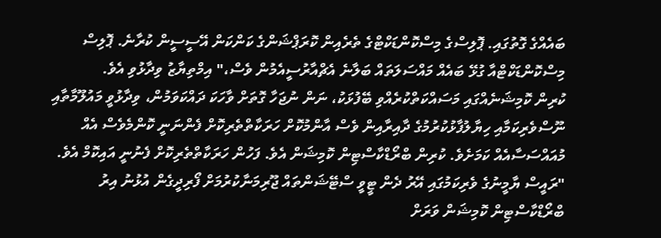ބައެއްގެ ގޮތުގައި. ޕޮލިސްގެ މިސްކޮންޑަކްޓްގެ ތެރެއިން ކޮރަޕްޝަންގެ ކަންކަން އޭސީސީން ކުރާނެ. ޕޮލިސް މިސްކޮންޑަކްޓްއާ ގުޅޭ ބައެއް މައްސަލަތައް ބަލާނެ އެޗްއާރުސީއެމުން ވެސް،" އިމްތިޔާޒު ވިދާޅުވި އެވެ.
ކުރިން ކޮމިޝަނެއްގައި މަސައްކަތްކުރެއްވި ބޭފުޅަކު، ނަން ނުޖަހާ ގޮތަށް ވާހަކަ ދައްކަވަމުން، ވިދާޅުވީ މައުލޫމާތާއި ނޫސްވެރިކަމާއި ހިޔާލުފާޅުކުރުމުގެ ދާއިރާއިން ވެސް އާންމުކޮށް ހަރަކާތްތެރިކޮށް ފެންނަނީ ކޮންމެވެސް އެއް މުއައްސަސާއެއް ކަމަށެވެ. ކުރިން ބްރޯޑްކާސްޓިން ކޮމިޝަން އެވެ. ފަހުން ހަރަކާތްތެރިކޮށް ފެނުނީ އައިކޮމް އެވެ.
"ރައީސް ޔާމީނުގެ ވެރިކަމުގައި އޭރު ދެން ޓީވީ ސްޓޭޝަންތައް ޖޫރިމަނާކުރުމަށް ފޯރިދީގެން އުޅުނު އިރު ބްރޯޑްކާސްޓިން ކޮމިޝަން ވަރަށް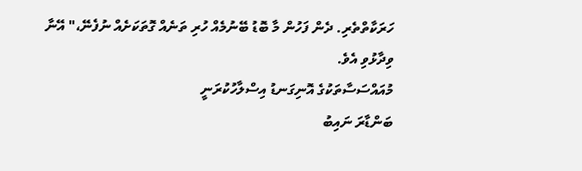ހަރަކާތްތެރި. ދެން ފަހުން މާ ބޮޑު ބޭނުމެއް ހުރި ތަނެއް ގޮތަކަށެއް ނުފެނޭ،" އޭނާ ވިދާޅުވި އެވެ.
މުއައްސަސާތަކުގެ އޮނިގަނޑު އިސްލާހުކުރަނީ
ބަންޑާރަ ނައިބު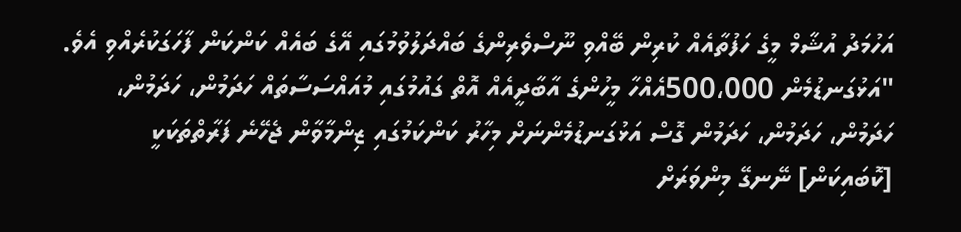އަހުމަދު އުޝާމް މީގެ ހަފުތާއެއް ކުރިން ބޭއްވި ނޫސްވެރިންގެ ބައްދަލުވުމުގައި އޭގެ ބައެއް ކަންކަން ފާހަގަކުރެއްވި އެވެ.
"އަޅުގަނޑުމެން 500،000އެއްހާ މީހުންގެ އާބާދީއެއް އޮތް ގައުމުގައި މުއައްސަސާތައް ހަދަމުން، ހަދަމުން، ހަދަމުން، ހަދަމުން، ހަދަމުން ގޮސް އަޅުގަނޑުމެންނަށް މިހާރު ކަންކަމުގައި ޒިންމާވާން ޖެހޭނެ ފަރާތްތަކަކީ [ކޮބައިކަން] ނޭނގޭ މިންވަރަށް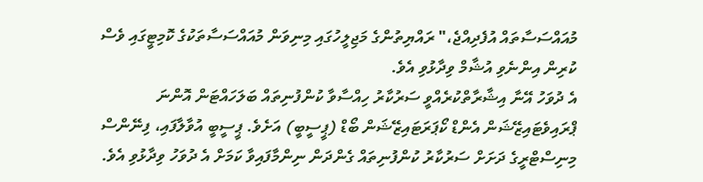މުއައްސަސާތައް އުފެދިއްޖެ،" ރައްޔިތުންގެ މަޖިލީހުގައި މިނިވަން މުއައްސަސާތަކުގެ ކޮމިޓީގައި ވެސް ކުރިން އިންނެވި އުޝާމް ވިދާޅުވި އެވެ.
އެ ދުވަހު އޭނާ އިޝާރާތްކުރެއްވީ ސަރުކާރު ހިއްސާވާ ކުންފުނިތައް ބަލަހައްޓަން އޮންނަ ޕްރައިވެޓައިޒޭޝަން އެންޑް ކޯޕަރަޓައިޒޭޝަން ބޯޑް (ޕީސީބީ) އަށެވެ. ޕީސީބީ އުވާލާފައި، ފިނޭންސް މިނިސްޓްރީގެ ދަށަށް ސަރުކާރު ކުންފުނިތައް ގެންދަން ނިންމާފައިވާ ކަމަށް އެ ދުވަހު ވިދާޅުވި އެވެ.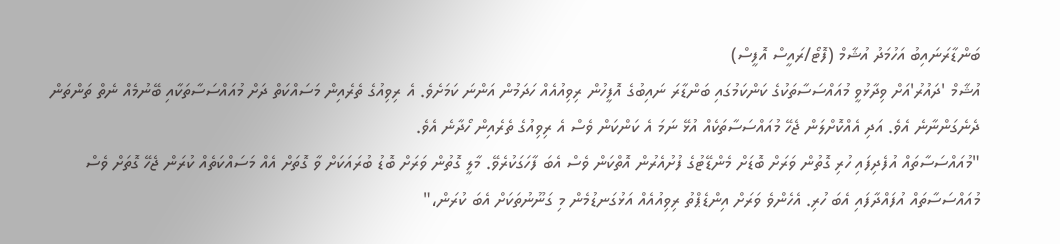ބަންޑާރަނައިބު އަހުމަދު އުޝާމް (ފޮޓޯ/ރައީސް އޮފީސް)
އުޝާމް 'ދައުރު'އަށް ވިދާޅުވީ މުއައްސަސާތަކުގެ ކަންކަމުގައި ބަންޑާރަ ނައިބުގެ އޮފީހުން ރިވިއުއެއް ހަދަމުން އަންނަ ކަމަށެވެ. އެ ރިވިއުގެ ތެރެއިން މަސައްކަތް ދަށް މުއައްސަސާތަކާއި ބޭނުމެއް ނެތް ތަންތަން ދެނެގަންނާނެ އެވެ. އަދި އެއްކޮށްލަން ޖެހޭ މުއައްސަސާތަކެއް އުޅޭ ނަމަ އެ ކަންކަން ވެސް އެ ރިވިއުގެ ތެރެއިން ހޯދާނެ އެވެ.
"މުއައްސަސާތައް އުފެދިފައި ހުރި ގޮތުން ވަރަށް ބޮޑަށް މެންޑޭޓުގެ ފުށުއެރުން އޮތްކަން ވެސް އެބަ ފާހަގަކުރެވޭ. މާލީ ގޮތުން ވަރަށް ބޮޑު ބުރައަކަށް ވާ ގޮތަށް އެއް މަސައްކަތެއް ކުރަން ޖެހޭ ގޮތަށް ވެސް މުއައްސަސާތައް އުފައްދާފައި އެބަ ހުރި. އެހެންވެ ވަރަށް އިންޑެޕްތު ރިވިއުއެއް އަޅުގަނޑުމެން މި ގަނޫނުތަކަށް އެބަ ކުރަން،"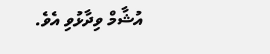އުޝާމް ވިދާޅުވި އެވެ.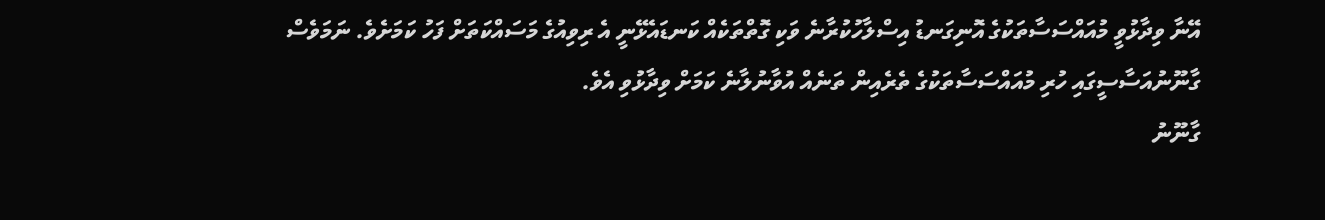އޭނާ ވިދާޅުވީ މުއައްސަސާތަކުގެ އޮނިގަނޑު އިސްލާހުކުރާނެ ވަކި ގޮތްތަކެއް ކަނޑައެޅޭނީ އެ ރިވިއުގެ މަސައްކަތަށް ފަހު ކަމަށެވެ. ނަމަވެސް ގާނޫނުއަސާސީގައި ހުރި މުއައްސަސާތަކުގެ ތެރެއިން ތަނެއް އުވާނުލާނެ ކަމަށް ވިދާޅުވި އެވެ.
ގާނޫނު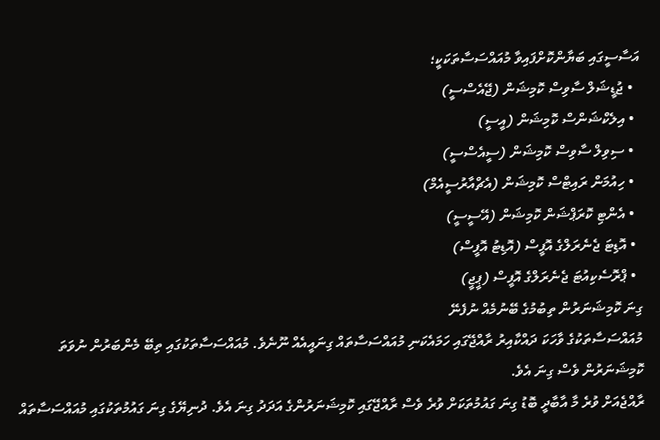އަސާސީގައި ބަޔާންކޮށްފައިވާ މުއައްސަސާތަކަކީ؛
  • ޖުޑީޝަލް ސާވިސް ކޮމިޝަން (ޖޭއެސްސީ)
  • އިލެކްޝަންސް ކޮމިޝަން (އީސީ)
  • ސިވިލް ސާވިސް ކޮމިޝަން (ސީއެސްސީ)
  • ހިއުމަން ރައިޓްސް ކޮމިޝަން (އެޗްއާރުސީއެމް)
  • އެންޓި ކޮރަޕްޝަން ކޮމިޝަން (އޭސީސީ)
  • އޮޑިޓަ ޖެނެރަލްގެ އޮފީސް (އޮޑިޓު އޮފީސް)
  • ޕްރޮސެކިއުޓަ ޖެނެރަލްގެ އޮފީސް (ޕީޖީ)
ގިނަ ކޮމިޝަނަރުން ތިބުމުގެ ބޭނުމެއް ނުފެނޭ
މުއައްސަސާތަކުގެ ވާހަކަ ދައްކާއިރު ރާއްޖޭގައި ހަމައެކަނި މުއައްސަސާތައް ގިނައީއެއް ނޫނެވެ. މުއައްސަސާތަކުގައި ތިބޭ މެންބަރުން ނުވަތަ ކޮމިޝަނަރުން ވެސް ގިނަ އެވެ.
ރާއްޖެއަށް ވުރެ މާ އާބާދީ ބޮޑު ގިނަ ގައުމުތަކަށް ވުރެ ވެސް ރާއްޖޭގައި ކޮމިޝަނަރުންގެ އަދަދު ގިނަ އެވެ. ދުނިޔޭގެ ގިނަ ގައުމުތަކުގައި މުއައްސަސާތައް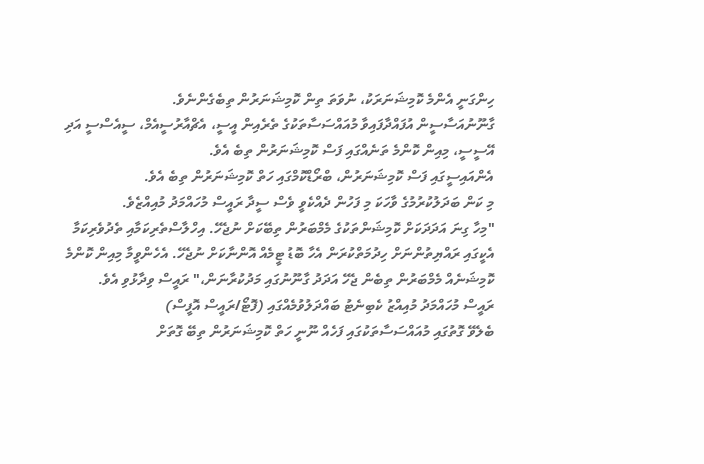ހިންގަނީ އެންމެ ކޮމިޝަނަރަކު، ނުވަތަ ތިން ކޮމިޝަނަރުން ތިބެގެންނެވެ.
ގާނޫނުއަސާސީން އުފައްދާފައިވާ މުއައްސަސާތަކުގެ ތެރެއިން އީސީ، އެޗްއާރުސީއެމް، ސީއެސްސީ އަދި އޭސީސީ، މިއިން ކޮންމެ ތަނެއްގައި ފަސް ކޮމިޝަނަރުން ތިބެ އެވެ.
އެންއައިސީގައި ފަސް ކޮމިޝަނަރުން، ބްރޯޑްކޮމްގައި ހަތް ކޮމިޝަނަރުން ތިބެ އެވެ.
މި ކަން ބަދަލުކުރުމުގެ ވާހަކަ މި ފަހުން ދެއްކެވީ ވެސް ސީދާ ރައީސް މުހައްމަދު މުއިއްޒެވެ.
"މިހާ ގިނަ އަދަދަކަށް ކޮމިޝަންތަކުގެ މެމްބަރުން ތިބޭކަށް ނުޖެހޭ. އިހްލާސްތެރިކަމާއި ތެދުވެރިކަމާ އެކީގައި ރައްޔިތުންނަށް ހިދުމަތްކުރަން އެހާ ބޮޑު ޓީމެއް އޮންނާކަށް ނުޖެހޭ. އެހެންވީމާ މިއިން ކޮންމެ ކޮމިޝަނެއް މެމްބަރުން ތިބެން ޖެހޭ އަދަދު ގާނޫނުގައި މަދުކުރާނަން،" ރައީސް ވިދާޅުވި އެވެ.
ރައީސް މުހައްމަދު މުއިއްޒު ކެބިނެޓު ބައްދަލުވުމެއްގައި (ފޮޓޯ/ރައީސް އޮފީސް)
ބެލެވޭ ގޮތުގައި މުއައްސަސާތަކުގައި ފަހެއް ނޫނީ ހަތް ކޮމިޝަނަރުން ތިބޭ ގޮތަށް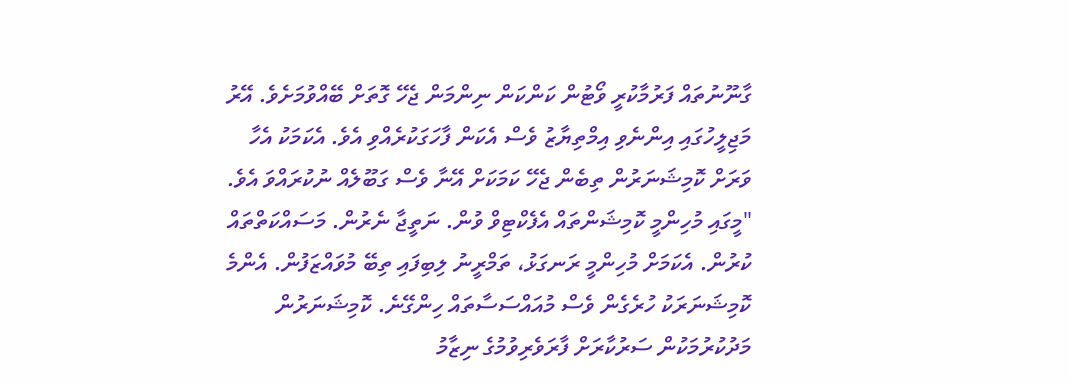ގާނޫނުތައް ފަރުމާކުރީ ވޯޓުން ކަންކަން ނިންމަން ޖެހޭ ގޮތަށް ބޭއްވުމަށެވެ. އޭރު މަޖިލީހުގައި އިންނެވި އިމްތިޔާޒު ވެސް އެކަން ފާހަގަކުރެއްވި އެވެ. އެކަމަކު އެހާ ވަރަށް ކޮމިޝަނަރުން ތިބެން ޖެހޭ ކަމަކަށް އޭނާ ވެސް ގަބޫލެއް ނުކުރައްވަ އެވެ.
"މީގައި މުހިންމީ ކޮމިޝަންތައް އެފެކްޓިވް ވުން. ނަތީޖާ ނެރުން. މަސައްކަތްތައް ކުރުން. އެކަމަށް މުހިންމީ ރަނގަޅު، ތަމްރީނު ލިބިފައި ތިބޭ މުވައްޒަފުން. އެންމެ ކޮމިޝަނަރަކު ހުރެގެން ވެސް މުއައްސަސާތައް ހިންގޭނެ. ކޮމިޝަނަރުން މަދުކުރުމަކުން ސަރުކާރަށް ފާރަވެރިވުމުގެ ނިޒާމު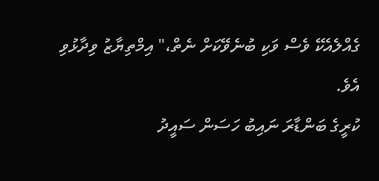ގެއްލެއެކޭ ވެސް ވަކި ބުނެވޭކަށް ނެތް،" އިމްތިޔާޒު ވިދާޅުވި އެވެ.
ކުރީގެ ބަންޑާރަ ނައިބު ހަސަން ސައީދު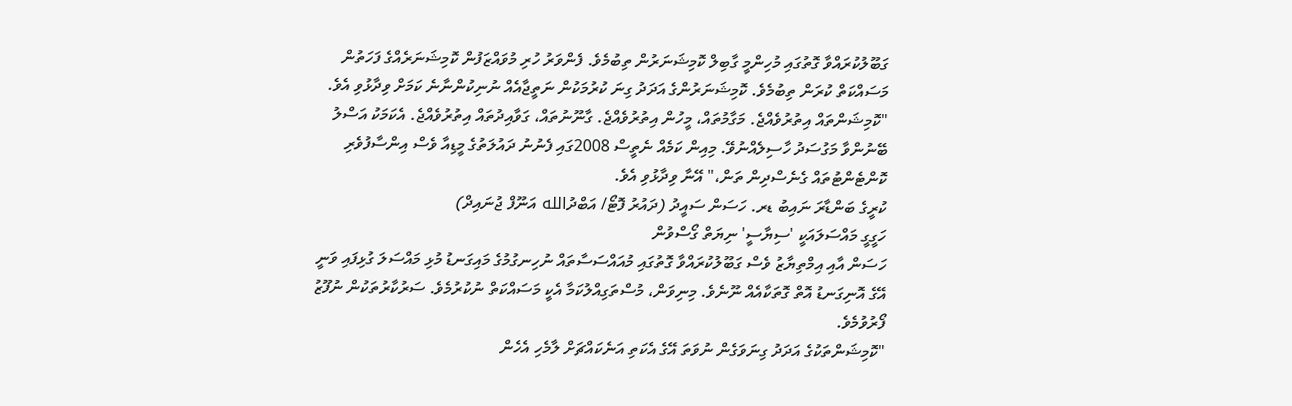ގަބޫލުކުރައްވާ ގޮތުގައި މުހިންމީ ގާބިލް ކޮމިޝަނަރުން ތިބުމެވެ. ފެންވަރު ހުރި މުވައްޒަފުން ކޮމިޝަނަރެއްގެ ފަހަތުން މަސައްކަތް ކުރަން ތިބުމެވެ. ކޮމިޝަނަރުންގެ އަދަދު ގިނަ ކުރުމަކުން ނަތީޖާއެއް ނުނިކުންނާނެ ކަމަށް ވިދާޅުވި އެވެ.
"ކޮމިޝަންތައް އިތުރުވެއްޖެ. މަގާމުތައް، މީހުން އިތުރުވެއްޖެ. ގާނޫނުތައް، ގަވާއިދުތައް އިތުރުވެއްޖެ. އެކަމަކު އަސްލު ބޭނުންވާ މަގުސަދު ހާސިލެއްނުވޭ. މިއިން ކަމެއް ނެތީސް 2008ގައި ފެނުނު ދައުލަތުގެ މީޑިއާ ވެސް އިންސާފުވެރި ކޮންޓެންޓުތައް ގެނެސްދިން ތަން،" އޭނާ ވިދާޅުވި އެވެ.
ކުރީގެ ބަންޑާރަ ނައިބު ޑރ. ހަސަން ސައީދު (ދައުރު ފޮޓޯ/ އަބްދުالله އަނޫފް ޖުނައިދް)
ހަގީގީ މައްސަލައަކީ 'ސިޔާސީ' ނިޔަތް ގޯސްވުން
ހަސަން އާއި އިމްތިޔާޒު ވެސް ގަބޫލުކުރައްވާ ގޮތުގައި މުއައްސަސާތައް ނުހިނގުމުގެ މައިގަނޑު މުޅި މައްސަލަ ގުޅިފައި ވަނީ އޭގެ އޮނިގަނޑު އޮތް ގޮތަކާއެއް ނޫނެވެ. މިނިވަން، މުސްތަގިއްލުކަމާ އެކީ މަސައްކަތް ނުކުރުމެވެ. ސަރުކާރުތަކުން ނުފޫޒު ފޯރުވުމެވެ.
"ކޮމިޝަންތަކުގެ އަދަދު ގިނަވަގެން ނުވަތަ އޭގެ އެކަތި އަނެކައްޗަށް ލާމެހި އެހެން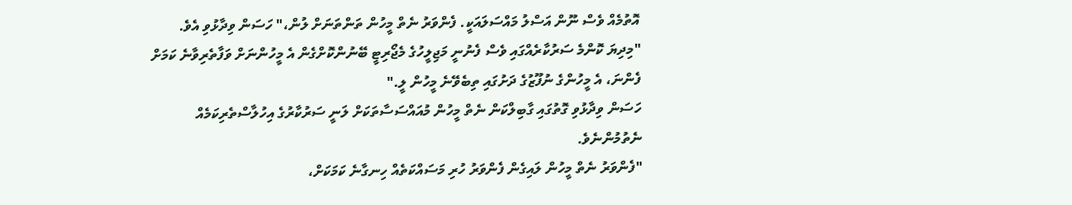އޮތުމެއް ވެސް ނޫން އަސްލު މައްސަލައަކީ. ފެންވަރު ނެތް މީހުން ތަންތަނަށް ލުން،" ހަސަން ވިދާޅުވި އެވެ.
"މިދިޔަ ކޮންމެ ސަރުކާރެއްގައި ވެސް ފެނުނީ މަޖިލީހުގެ މެޖޯރިޓީ ބޭނުންކޮށްގެން އެ މީހުންނަށް ވަފާތެރިވާނެ ކަމަށް ފެންނަ، އެ މީހުންގެ ނުފޫޒުގެ ދަށުގައި ތިބެވޭނެ މީހުން ލީ."
ހަސަން ވިދާޅުވި ގޮތުގައި ގާބިލްކަން ނެތް މީހުން މުއައްސަސާތަކަށް ލަނީ ސަރުކާރުގެ އިހުލާސްތެރިކަމެއް ނެތުމުންނެވެ.
"ފެންވަރު ނެތް މީހުން ލައިގެން ފެންވަރު ހުރި މަސައްކަތެއް ހިނގާނެ ކަމަކަށް،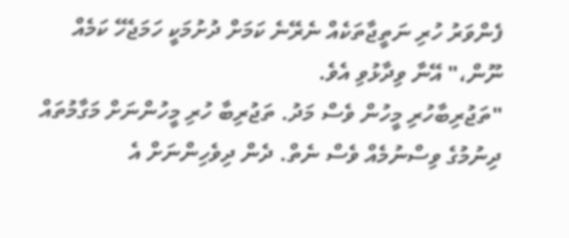ފެންވަރު ހުރި ނަތީޖާތަކެއް ނެރޭނެ ކަމަށް ދުށުމަކީ ހަމަޖެހޭ ކަމެއް ނޫން،" އޭނާ ވިދާޅުވި އެވެ.
"ތަޖުރިބާހުރި މީހުން ވެސް މަދު. ތަޖުރިބާ ހުރި މީހުންނަށް މަގާމުތައް ދިނުމުގެ ވިސްނުމެއް ވެސް ނެތް. ދެން ދިވެހިންނަށް އެ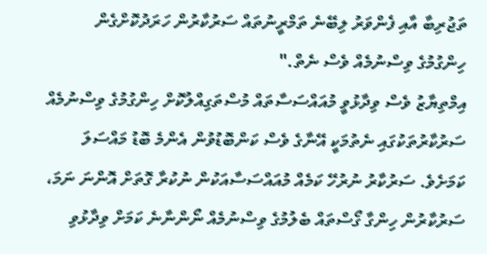ތަޖުރިބާ އާއި ފެންވަރު ލިބޭނެ ތަމްރީނުތައް ސަރުކާރުން ހަރަދުކޮށްގެން ހިންގުމުގެ ވިސްނުމެއް ވެސް ނެތް."
އިމްތިޔާޒު ވެސް ވިދާޅުވީ މުއައްސަސާތައް މުސްތަގިއްލުކޮށް ހިންގުމުގެ ވިސްނުމެއް ސަރުކާރުތަކުގައި ނެތުމަކީ އޭނާގެ ވެސް ކަންބޮޑުވުން އެންމެ ބޮޑު މައްސަލަ ކަމަށެވެ. ސަރުކާރު ނުރުހޭ ކަމެއް މުއައްސަސާއަކުން ނުކުރާ ގޮތަށް އޮންނަ ނަމަ، ސަރުކާރުން ހިންގާ ގޯސްތައް ބެލުމުގެ ވިސްނުމެއް ނޯންނާނެ ކަމަށް ވިދާޅުވި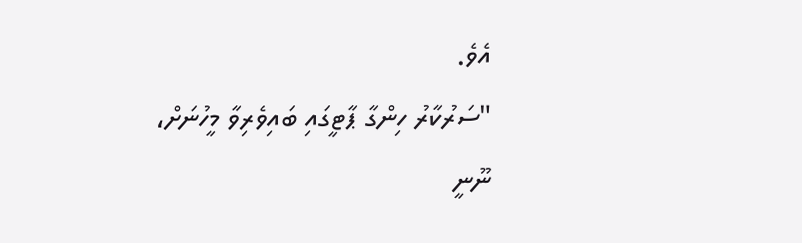އެވެ.
"ސަރުކާރު ހިންގާ ޕާޓީގައި ބައިވެރިވާ މީހުނަށް، ނޫނީ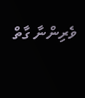ވެރިންނާ ގާތް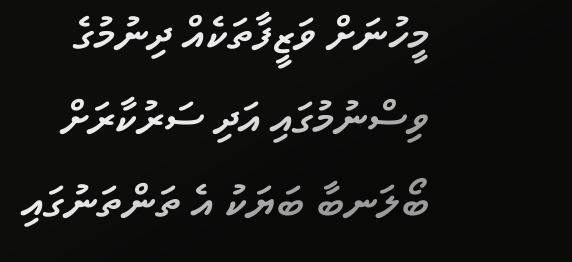މީހުނަށް ވަޒީފާތަކެއް ދިނުމުގެ ވިސްނުމުގައި އަދި ސަރުކާރަށް ބޯލަނބާ ބަޔަކު އެ ތަންތަނުގައި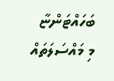ބަހައްޓަންޏާ މި މައްސަލަތައް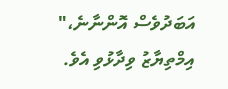އަބަދުވެސް އޮންނާނެ،" އިމްތިޔާޒު ވިދާޅުވި އެވެ.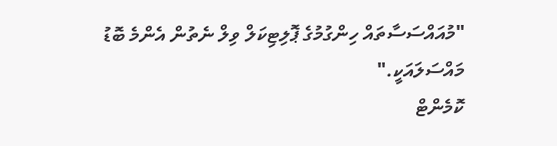"މުއައްސަސާތައް ހިންގުމުގެ ޕޮލިޓިކަލް ވިލް ނެތުން އެންމެ ބޮޑު މައްސަލައަކީ."
ކޮމެންޓް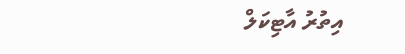އިތުރު އާޓިކަލް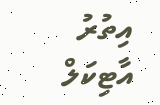އިތުރު އާޓިކަލް